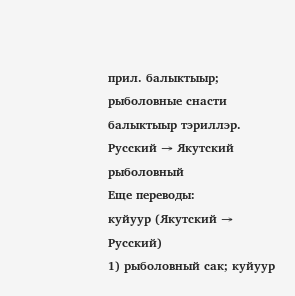прил. балыктыыр; рыболовные снасти балыктыыр тэриллэр.
Русский → Якутский
рыболовный
Еще переводы:
куйуур (Якутский → Русский)
1) рыболовный сак; куйуур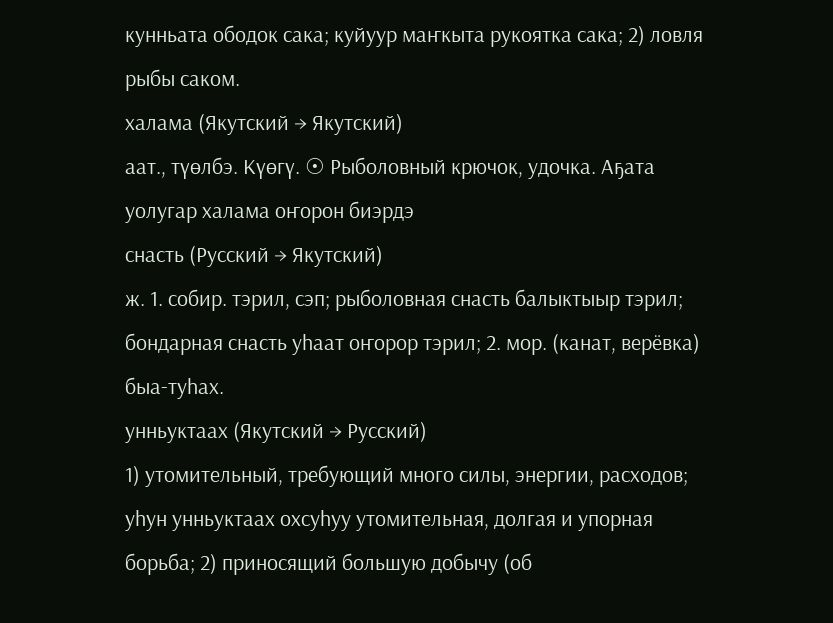кунньата ободок сака; куйуур маҥкыта рукоятка сака; 2) ловля рыбы саком.
халама (Якутский → Якутский)
аат., түөлбэ. Күөгү. ☉ Рыболовный крючок, удочка. Аҕата уолугар халама оҥорон биэрдэ
снасть (Русский → Якутский)
ж. 1. собир. тэрил, сэп; рыболовная снасть балыктыыр тэрил; бондарная снасть уһаат оҥорор тэрил; 2. мор. (канат, верёвка) быа-туһах.
унньуктаах (Якутский → Русский)
1) утомительный, требующий много силы, энергии, расходов; уһун унньуктаах охсуһуу утомительная, долгая и упорная борьба; 2) приносящий большую добычу (об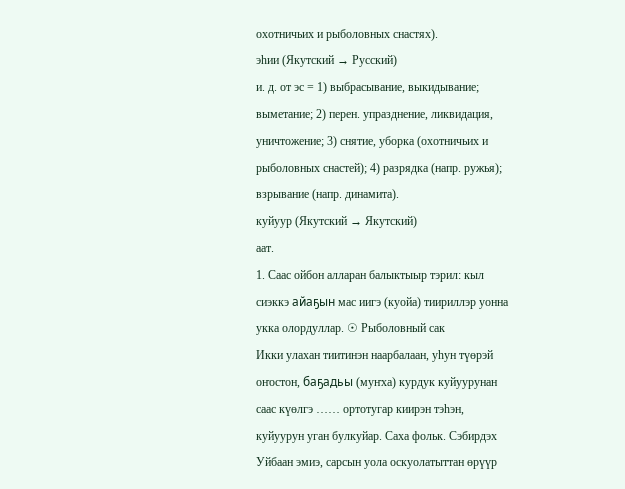охотничьих и рыболовных снастях).
эһии (Якутский → Русский)
и. д. от эс = 1) выбрасывание, выкидывание; выметание; 2) перен. упразднение, ликвидация, уничтожение; 3) снятие, уборка (охотничьих и рыболовных снастей); 4) разрядка (напр. ружья); взрывание (напр. динамита).
куйуур (Якутский → Якутский)
аат.
1. Саас ойбон алларан балыктыыр тэрил: кыл сиэккэ айаҕын мас иигэ (куойа) тиириллэр уонна укка олордуллар. ☉ Рыболовный сак
Икки улахан тиитинэн наарбалаан, уһун түөрэй оҥостон, баҕадьы (муҥха) курдук куйуурунан саас күөлгэ …… ортотугар киирэн тэһэн, куйуурун уган булкуйар. Саха фольк. Сэбирдэх Уйбаан эмиэ, сарсын уола оскуолатыттан өрүүр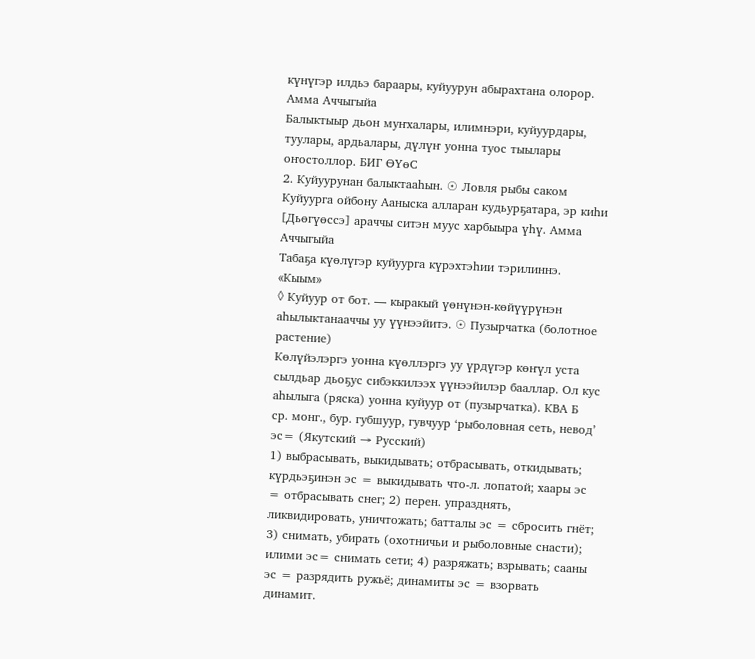күнүгэр илдьэ бараары, куйуурун абырахтана олорор. Амма Аччыгыйа
Балыктыыр дьон муҥхалары, илимнэри, куйуурдары, туулары, ардьалары, дүлүҥ уонна туос тыылары оҥостоллор. БИГ ӨҮөС
2. Куйуурунан балыктааһын. ☉ Ловля рыбы саком
Куйуурга ойбону Ааныска алларан кудьурҕатара, эр киһи [Дьөгүөссэ] араччы ситэн муус харбыыра үһү. Амма Аччыгыйа
Табаҕа күөлүгэр куйуурга күрэхтэһии тэрилиннэ. «Кыым»
◊ Куйуур от бот. — кыракый үөнүнэн-көйүүрүнэн аһылыктанааччы уу үүнээйитэ. ☉ Пузырчатка (болотное растение)
Көлүйэлэргэ уонна күөллэргэ уу үрдүгэр көҥүл уста сылдьар дьоҕус сибэккилээх үүнээйилэр бааллар. Ол кус аһылыга (ряска) уонна куйуур от (пузырчатка). КВА Б
ср. монг., бур. губшуур, гувчуур ‘рыболовная сеть, невод’
эс= (Якутский → Русский)
1) выбрасывать, выкидывать; отбрасывать, откидывать; күрдьэҕинэн эс = выкидывать что-л. лопатой; хаары эс = отбрасывать снег; 2) перен. упразднять, ликвидировать, уничтожать; батталы эс = сбросить гнёт; 3) снимать, убирать (охотничьи и рыболовные снасти); илими эс= снимать сети; 4) разряжать; взрывать; сааны эс = разрядить ружьё; динамиты эс = взорвать динамит.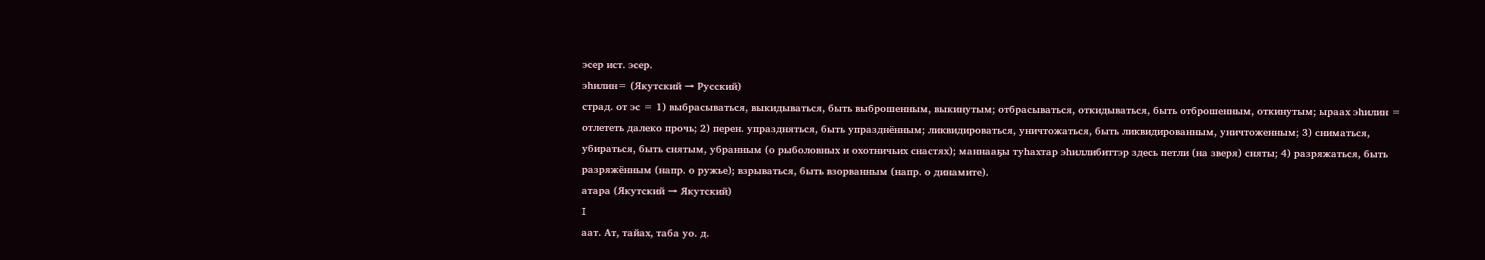эсер ист. эсер.
эһилин= (Якутский → Русский)
страд. от эс = 1) выбрасываться, выкидываться, быть выброшенным, выкинутым; отбрасываться, откидываться, быть отброшенным, откинутым; ыраах эһилин = отлететь далеко прочь; 2) перен. упраздняться, быть упразднённым; ликвидироваться, уничтожаться, быть ликвидированным, уничтоженным; 3) сниматься, убираться, быть снятым, убранным (о рыболовных и охотничьих снастях); маннааҕы туһахтар эһиллибиттэр здесь петли (на зверя) сняты; 4) разряжаться, быть разряжённым (напр. о ружье); взрываться, быть взорванным (напр. о динамите).
атара (Якутский → Якутский)
I
аат. Ат, тайах, таба уо. д.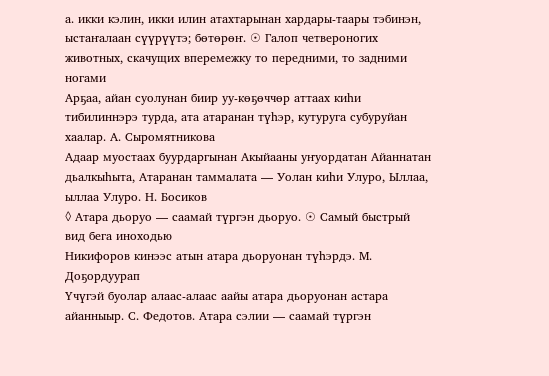а. икки кэлин, икки илин атахтарынан хардары-таары тэбинэн, ыстаҥалаан сүүрүүтэ; бөтөрөҥ. ☉ Галоп четвероногих животных, скачущих вперемежку то передними, то задними ногами
Арҕаа, айан суолунан биир уу-көҕөччөр аттаах киһи тибилиннэрэ турда, ата атаранан түһэр, кутуруга субуруйан хаалар. А. Сыромятникова
Адаар муостаах буурдаргынан Акыйааны уҥуордатан Айаннатан дьалкыһыта, Атаранан таммалата — Уолан киһи Улуро, Ыллаа, ыллаа Улуро. Н. Босиков
◊ Атара дьоруо — саамай түргэн дьоруо. ☉ Самый быстрый вид бега иноходью
Никифоров кинээс атын атара дьоруонан түһэрдэ. М. Доҕордуурап
Үчүгэй буолар алаас-алаас аайы атара дьоруонан астара айанныыр. С. Федотов. Атара сэлии — саамай түргэн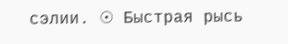сэлии. ☉ Быстрая рысь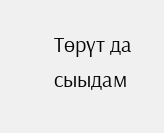Төрүт да сыыдам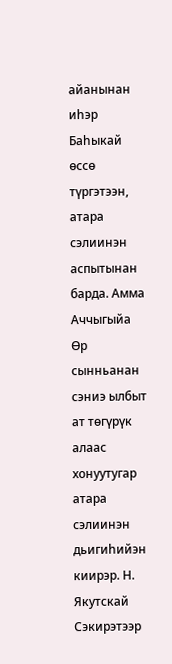айанынан иһэр Баһыкай өссө түргэтээн, атара сэлиинэн аспытынан барда. Амма Аччыгыйа
Өр сынньанан сэниэ ылбыт ат төгүрүк алаас хонуутугар атара сэлиинэн дьигиһийэн киирэр. Н. Якутскай
Сэкирэтээр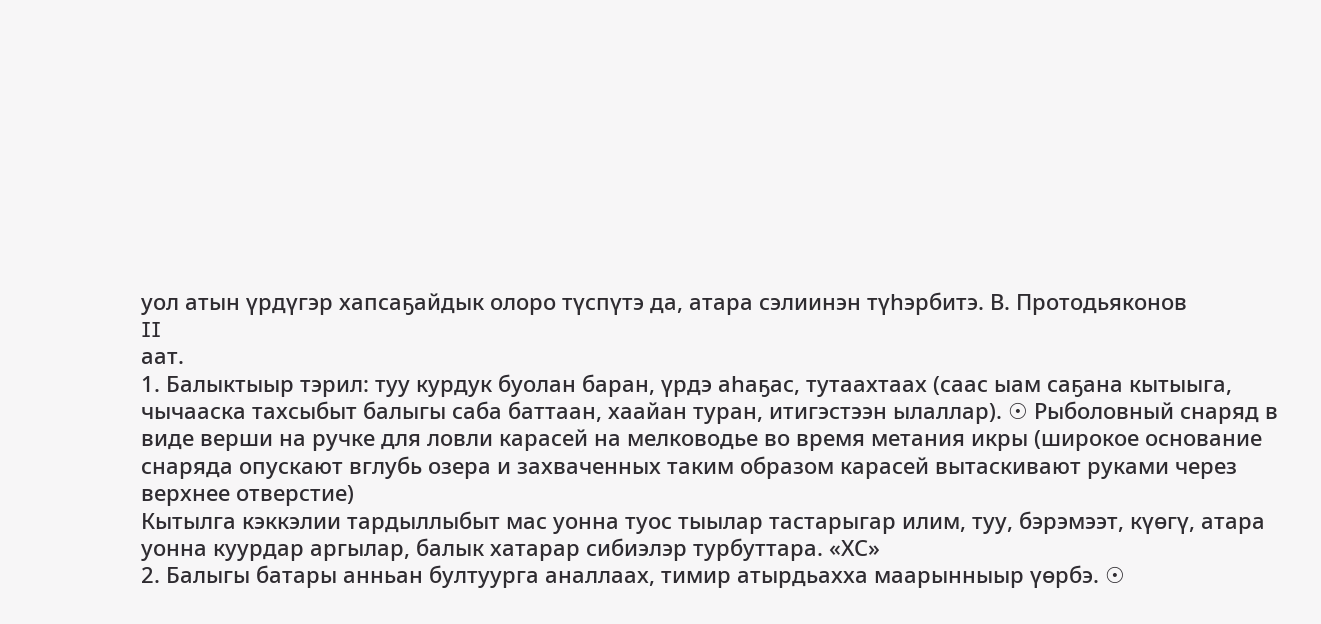уол атын үрдүгэр хапсаҕайдык олоро түспүтэ да, атара сэлиинэн түһэрбитэ. В. Протодьяконов
II
аат.
1. Балыктыыр тэрил: туу курдук буолан баран, үрдэ аһаҕас, тутаахтаах (саас ыам саҕана кытыыга, чычааска тахсыбыт балыгы саба баттаан, хаайан туран, итигэстээн ылаллар). ☉ Рыболовный снаряд в виде верши на ручке для ловли карасей на мелководье во время метания икры (широкое основание снаряда опускают вглубь озера и захваченных таким образом карасей вытаскивают руками через верхнее отверстие)
Кытылга кэккэлии тардыллыбыт мас уонна туос тыылар тастарыгар илим, туу, бэрэмээт, күөгү, атара уонна куурдар аргылар, балык хатарар сибиэлэр турбуттара. «ХС»
2. Балыгы батары анньан бултуурга аналлаах, тимир атырдьахха маарынныыр үөрбэ. ☉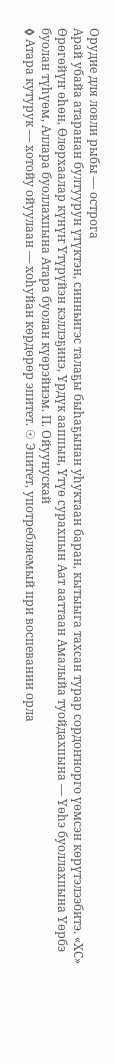Орудие для ловли рыбы — острога
Арай убайа атаранан бултуурун үтүктэн, синньигэс талаҕы быһаҕынан уһуктаан баран, кытыыга тахсан турар сордоҥнорго үөмсэн көрүтэлээбитэ. «ХС»
Өрөгөйүҥ өһөн, Өлөрхаалар күнүҥ Үтүрүйэн кэллэҕинэ, Үрдүк ааппын, Үтүө сурахпын Аат ааттаан Амалыйа туойдахпына — Үөһэ буоллахпына Үөрбэ буолан түһүөм, Аллара буоллахпына Атара буолан күөрэйиэм. П. Ойуунускай
◊ Атара кутурук — хотойу ойуулаан — хоһуйан көрдөрөр эпитет. ☉ Эпитет, употребляемый при воспевании орла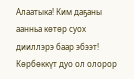Алаатыка! Ким даҕаны аанньа көтөр суох дииллэрэ баар эбээт! Көрбөккүт дуо ол олорор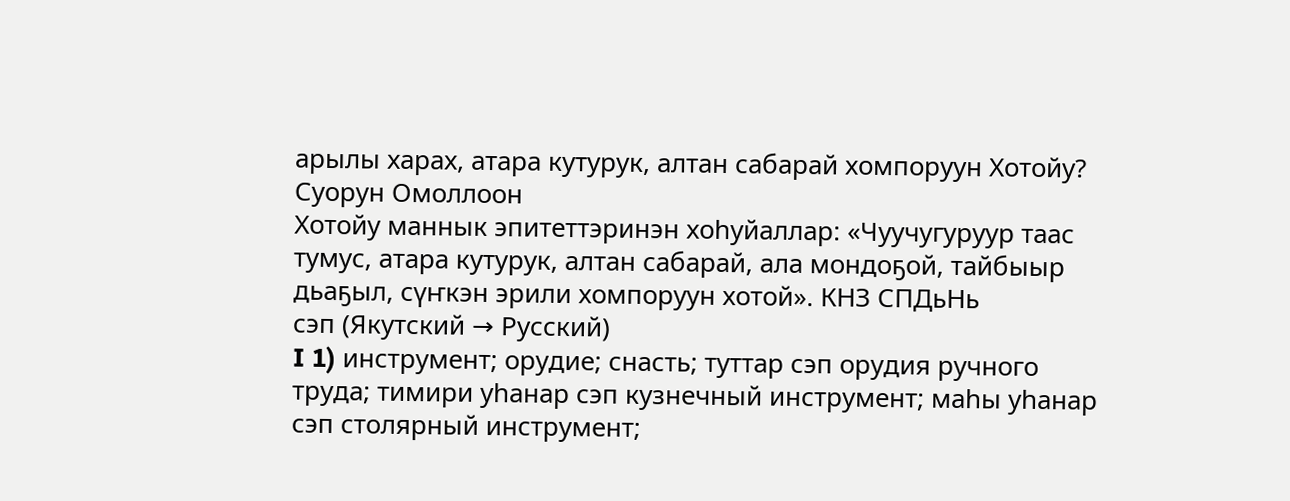арылы харах, атара кутурук, алтан сабарай хомпоруун Хотойу? Суорун Омоллоон
Хотойу маннык эпитеттэринэн хоһуйаллар: «Чуучугуруур таас тумус, атара кутурук, алтан сабарай, ала мондоҕой, тайбыыр дьаҕыл, сүҥкэн эрили хомпоруун хотой». КНЗ СПДьНь
сэп (Якутский → Русский)
I 1) инструмент; орудие; снасть; туттар сэп орудия ручного труда; тимири уһанар сэп кузнечный инструмент; маһы уһанар сэп столярный инструмент;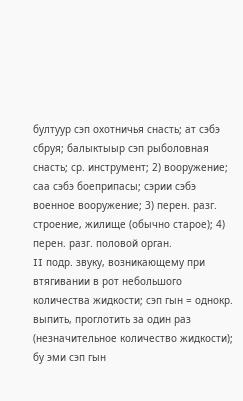бултуур сэп охотничья снасть; ат сэбэ сбруя; балыктыыр сэп рыболовная снасть; ср. инструмент; 2) вооружение; саа сэбэ боеприпасы; сэрии сэбэ военное вооружение; 3) перен. разг. строение, жилище (обычно старое); 4) перен. разг. половой орган.
II подр. звуку, возникающему при втягивании в рот небольшого количества жидкости; сэп гын = однокр. выпить, проглотить за один раз (незначительное количество жидкости); бу эми сэп гын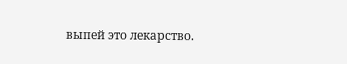выпей это лекарство.